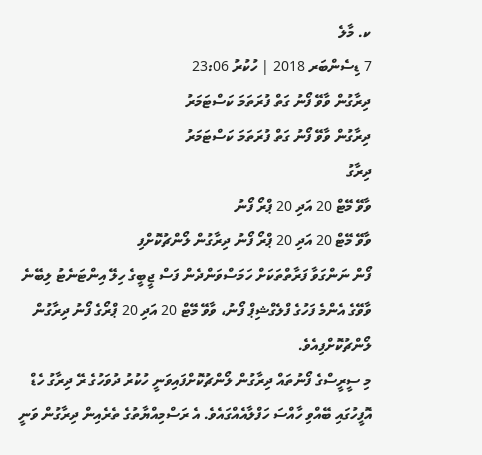ކ. މާލެ
7 ޑިސެންބަރ 2018 | ހުކުރު 23:06
ދިރާގުން ވާވޭ ފޯނު ގަތް ފުރަތަމަ ކަސްޓަމަރު
ދިރާގުން ވާވޭ ފޯނު ގަތް ފުރަތަމަ ކަސްޓަމަރު
ދިރާގު
ވާވޭ މޭޓް 20 އަދި 20 ޕްރޯ ފޯނު
ވާވޭ މޭޓް 20 އަދި 20 ޕްރޯ ފޯނު ދިރާގުން ލޯންޗުކޮށްފި
ފޯން ނަންގަވާ ފަރާތްތަކަށް ހަމަސްވަންދެން ފަސް ޖީބީގެ ހިލޭ އިންޓަނެޓު ލިބޭނެ
ވާވޭގެ އެންމެ ފަހުގެ ފްލެގްޝިޕް ފޯނު، ވާވޭ މޭޓް 20 އަދި 20 ޕްރޯގެ ފޯނު ދިރާގުން ލޯންޗުކޮށްފިއެވެ.
މި ސީރީސްގެ ފޯނުތައް ދިރާގުން ލޯންޗުކޮށްފައިވަނީ ހުކުރު ދުވަހުގެ ރޭ ދިރާގު ހެޑް އޮފީހުގައި ބޭއްވި ހާއްސަ ހަފްލާއެއްގައެވެ. އެ ރަސްމިއްޔާތުގެ ތެރެއިން ދިރާގުން ވަނީ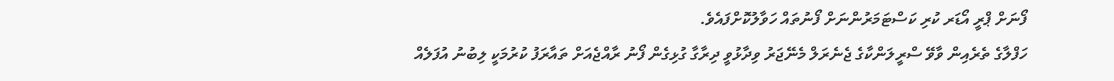ފޯނަށް ޕްރީ އޯޑަރ ކުރި ކަސްޓަމަރުންނަށް ފޯނުތައް ހަވާލުކޮށްފައެވެ.
ހަފްލާގެ ތެރެއިން ވާވޭ ސްރީލަންކާގެ ޖެނެރަލް މެނޭޖަރު ވިދާޅުވީ ދިރާގާ ގުޅިގެން ފޯނު ރާއްޖެއަށް ތައާރަފު ކުރުމަކީ ލިބުނު އުފަލެއް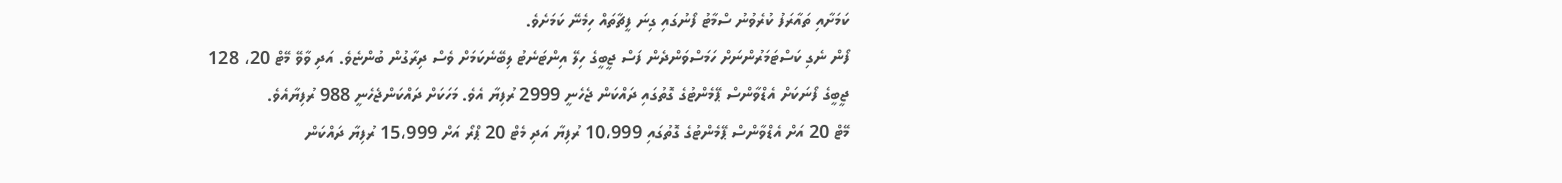ކަމަށާއި ތައާރަފު ކުރެވުނު ސްމާޓު ފޯނުގައި ގިނަ ފީޗާތައް ހިމެނޭ ކަމަށެވެ.
ފޯން ނެގި ކަސްޓަމަރުންނަށް ހަމަސްވަންދެން ފަސް ޖީބީގެ ހިލޭ އިންޓަނެޓު ލިބޭނެކަމަށް ވެސް ދިރާގުން ބުންޏެވެ. އަދި ވާވޭ މޭޓް 20، 128 ޖީބީގެ ފޯނަކަށް އެޑްވާންސް ޕޭމެންޓުގެ ގޮތުގައި ދައްކަން ޖެހެނީ 2999 ރުފިޔާ އެވެ. މަހަކަށް ދައްކަންޖެހެނީ 988 ރުފިޔާއެވެ.
މޭޓް 20 އަށް އެޑްވާންސް ޕޭމެންޓުގެ ގޮތުގައި 10،999 ރުފިޔާ އަދި މެޓް 20 ޕްރޯ އަށް 15،999 ރުފިޔާ ދައްކަން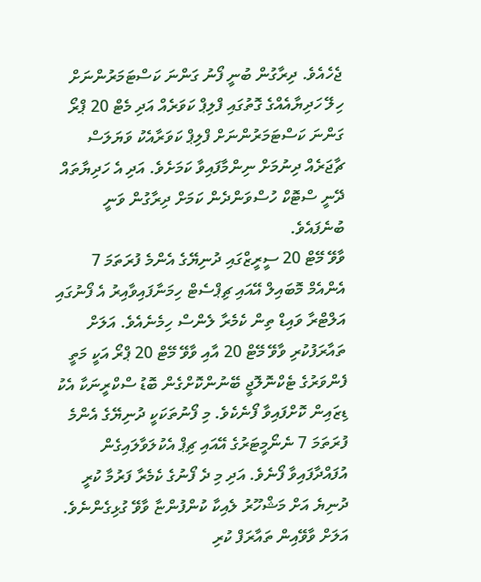ޖެހެއެވެ. ދިރާގުން ބުނީ ފޯނު ގަންނަ ކަސްޓަމަރުންނަށް ހިލޭ ހަދިޔާއެއްގެ ގޮތުގައި ފްލިޕް ކަވަރެއް އަދި މެޓް 20 ޕްރޯ ގަންނަ ކަސްޓަމަރުންނަށް ފްލިޕް ކަވަރާއެކު ވަޔަލަސް ޗާޖަރެއް ދިނުމަށް ނިންމާފައިވާ ކަމަށެވެ. އަދި އެ ހަދިޔާތައް ދޭނީ ސްޓޮކް ހުސްވަންދެން ކަމަށް ދިރާގުން ވަނީ ބުނެފައެވެ.
ވާވޭ މޭޓް 20 ސީރީޒްގައި ދުނިޔޭގެ އެންމެ ފުރަތަމަ 7 އެންއެމް މޮބައިލް އޭއައި ޗިޕްސެޓް ހިމަނާފައިވާއިރު އެ ފޯނުގައި އަލްޓްރާ ވައިޑް ތިން ކެމެރާ ލެންސް ހިމެނެއެވެ. އަލަށް ތައާރަފުކުރި ވާވޭ މޭޓް 20 އާއި ވާވޭ މޭޓް 20 ޕްރޯ އަކީ މަތީ ފެންވަރުގެ ޓެކްނޮލޮޖީ ބޭނުންކޮށްގެން ބޮޑު ސްކްރީނަކާ އެކު ޑިޒައިން ކޮށްފައިވާ ފޯނެކެވެ. މި ފޯނުތަކަކީ ދުނިޔޭގެ އެންމެ ފުރަތަމަ 7 ނެނޯމީޓަރުގެ އޭއައި ޗިޕް އެކުލަވާލައިގެން އުފައްދާފައިވާ ފޯނެވެ. އަދި މި ދެ ފޯނުގެ ކެމެރާ ފަރުމާ ކުރީ ދުނިޔެ އަށް މަޝްހޫރު ލެއިކާ ކުންފުންޏާ ވާވޭ ގުޅިގެންނެވެ.
އަލަށް ވާވޭއިން ތައާރަފް ކުރި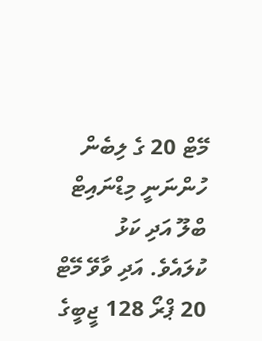މޭޓް 20 ގެ ލިބެން ހުންނަނީ މިޑްނައިޓް ބްލޫ އަދި ކަޅު ކުލައެވެ. އަދި ވާވޭ މޭޓް 20 ޕްރޯ 128 ޖީބީގެ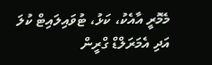މެމޮރީ އާއެކު، ކަޅު، ޓުވައިލައިޓް ކުލަ އަދި އެމަރަލްޑް ގްރީން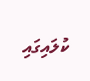ކުލައިގައި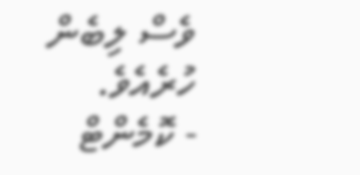ވެސް ލިބެން ހުރެއެވެ.
- ކޮމެންޓް